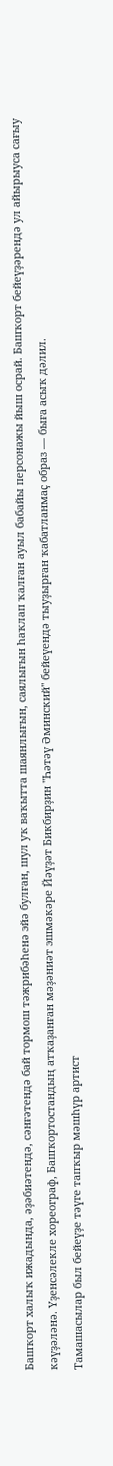Башҡорт халыҡ ижадында, әҙәбиәтендә, сәнғәтендә бай тормош тәжрибәһенә эйә булған, шул уҡ ваҡытта шаянлығын, саялығын һаҡлап ҡалған ауыл бабайы персонажы йыш осрай. Башҡорт бейеүҙәрендә ул айырыуса сағыу кәүҙәләнә. Үҙенсәлекле хореограф, Башҡортостандың атҡаҙанған мәҙәниәт эшмәкәре Йәүҙәт Бикбирҙин "Һәтәү Әминский" бейеүендә тыуҙырған ҡабатланмаҫ образ — быға асыҡ дәлил.
Тамашасылар был бейеүҙе тәүге тапҡыр мәшһүр артист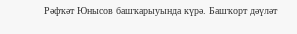Рәфҡәт Юнысов башҡарыуында күрә. Башҡорт дәүләт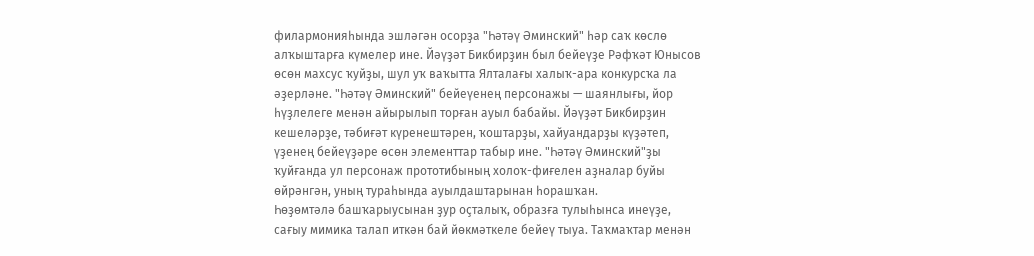филармонияһында эшләгән осорҙа "Һәтәү Әминский" һәр саҡ көслө алҡыштарға күмелер ине. Йәүҙәт Бикбирҙин был бейеүҙе Рәфҡәт Юнысов өсөн махсус ҡуйҙы, шул уҡ ваҡытта Ялталағы халыҡ-ара конкурсҡа ла әҙерләне. "Һәтәү Әминский" бейеүенең персонажы — шаянлығы, йор һүҙлелеге менән айырылып торған ауыл бабайы. Йәүҙәт Бикбирҙин кешеләрҙе, тәбиғәт күренештәрен, ҡоштарҙы, хайуандарҙы күҙәтеп, үҙенең бейеүҙәре өсөн элементтар табыр ине. "Һәтәү Әминский"ҙы ҡуйғанда ул персонаж прототибының холоҡ-фиғелен аҙналар буйы өйрәнгән, уның тураһында ауылдаштарынан һорашҡан.
Һөҙөмтәлә башҡарыусынан ҙур оҫталыҡ, образға тулыһынса инеүҙе, сағыу мимика талап иткән бай йөкмәткеле бейеү тыуа. Таҡмаҡтар менән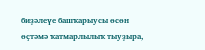биҙәлеүе башҡарыусы өсөн өҫтәмә ҡатмарлылыҡ тыуҙыра,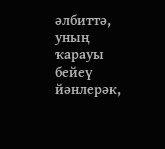әлбиттә, уның ҡарауы бейеү йәнлерәк,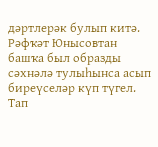дәртлерәк булып китә. Рәфҡәт Юнысовтан башҡа был образды сәхнәлә тулыһынса асып биреүселәр күп түгел. Тап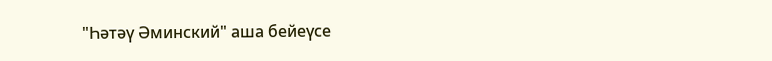"Һәтәү Әминский" аша бейеүсе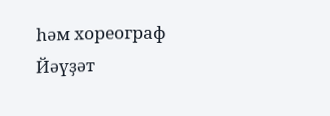һәм хореограф Йәүҙәт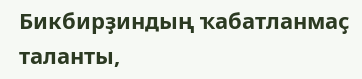Бикбирҙиндың ҡабатланмаҫ таланты,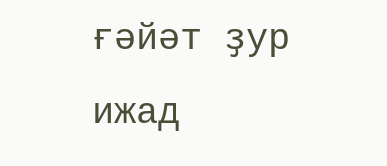ғәйәт ҙур ижад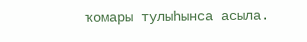ҡомары тулыһынса асыла.